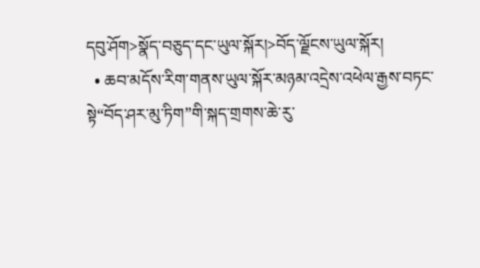དབུ་ཤོག>སྣོད་བཅུད་དང་ཡུལ་སྐོར།>བོད་ལྗོངས་ཡུལ་སྐོར།
  • ཆབ་མདོས་རིག་གནས་ཡུལ་སྐོར་མཉམ་འདྲེས་འཕེལ་རྒྱས་བཏང་སྟེ“བོད་ཤར་མུ་ཏིག”གི་སྐད་གྲགས་ཆེ་རུ་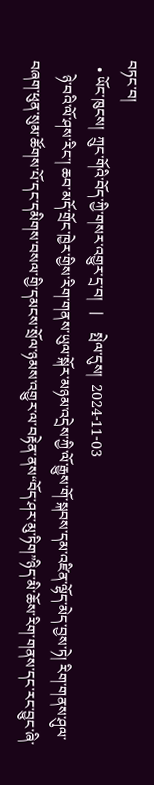བཏང་བ།
  • ཡོང་ཁུངས།  ཀྲུང་གོའི་བོད་ཀྱི་གསར་འགྱུར་དྲ་བ།   |     སྤེལ་དུས།  2024-11-03
    ཉེ་བའི་ལོ་ཤས་རིང་། ཆབ་མདོ་གྲོང་ཁྱེར་གྱིས་རིག་གནས་ཡུལ་སྐོར་མཉམ་འདྲེས་ཀྱི་ལོ་རྒྱུས་གོ་སྐབས་དམ་འཛིན་ལྷོད་མེད་བྱས་ཏེ། རིག་གནས་ཤུལ་བཞག་ཕུན་སུམ་ཚོགས་པོ་དང་དམིགས་བསལ་གྱི་དམངས་སྲོལ་ཉམས་འགྱུར་ལ་བརྟེན་ནས“བོད་ཤར་མུ་ཏིག”ཉིད་མི་ཆོས་རིག་གནས་དང་རང་བྱུང་ཞི་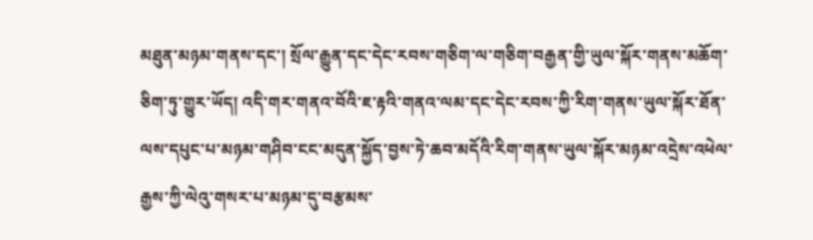མཐུན་མཉམ་གནས་དང་། སྲོལ་རྒྱུན་དང་དེང་རབས་གཅིག་ལ་གཅིག་བརྒྱན་གྱི་ཡུལ་སྐོར་གནས་མཆོག་ཅིག་ཏུ་གྱུར་ཡོད། འདི་གར་གནའ་བོའི་ཇ་རྟའི་གནའ་ལམ་དང་དེང་རབས་ཀྱི་རིག་གནས་ཡུལ་སྐོར་ཐོན་ལས་དཔུང་པ་མཉམ་གཤིབ་ངང་མདུན་སྐྱོད་བྱས་ཏེ་ཆབ་མདོའི་རིག་གནས་ཡུལ་སྐོར་མཉམ་འདྲེས་འཕེལ་རྒྱས་ཀྱི་ལེའུ་གསར་པ་མཉམ་དུ་བརྩམས་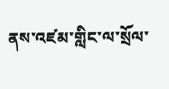ནས་འཛམ་གླིང་ལ་སྲོལ་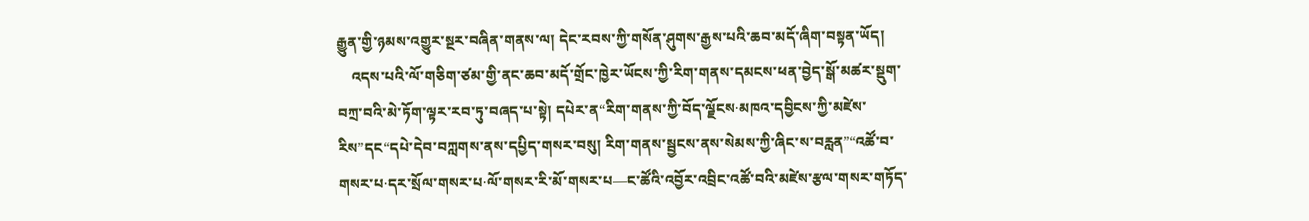རྒྱུན་གྱི་ཉམས་འགྱུར་སྔར་བཞིན་གནས་ལ། དེང་རབས་ཀྱི་གསོན་ཤུགས་རྒྱས་པའི་ཆབ་མདོ་ཞིག་བསྟན་ཡོད།
    འདས་པའི་ལོ་གཅིག་ཙམ་གྱི་ནང་ཆབ་མདོ་གྲོང་ཁྱེར་ཡོངས་ཀྱི་རིག་གནས་དམངས་ཕན་བྱེད་སྒོ་མཚར་སྡུག་བཀྲ་བའི་མེ་ཏོག་ལྟར་རབ་ཏུ་བཞད་པ་སྟེ། དཔེར་ན“རིག་གནས་ཀྱི་བོད་ལྗོངས·མཁའ་དབྱིངས་ཀྱི་མཛེས་རིས”དང“དཔེ་དེབ་བཀླགས་ནས་དཔྱིད་གསར་བསུ། རིག་གནས་སྦྱངས་ནས་སེམས་ཀྱི་ཞིང་ས་བརླན”“འཚོ་བ་གསར་པ·དར་སྲོལ་གསར་པ·ལོ་གསར་རི་མོ་གསར་པ—ང་ཚོའི་འབྱོར་འབྲིང་འཚོ་བའི་མཛེས་རྩལ་གསར་གཏོད་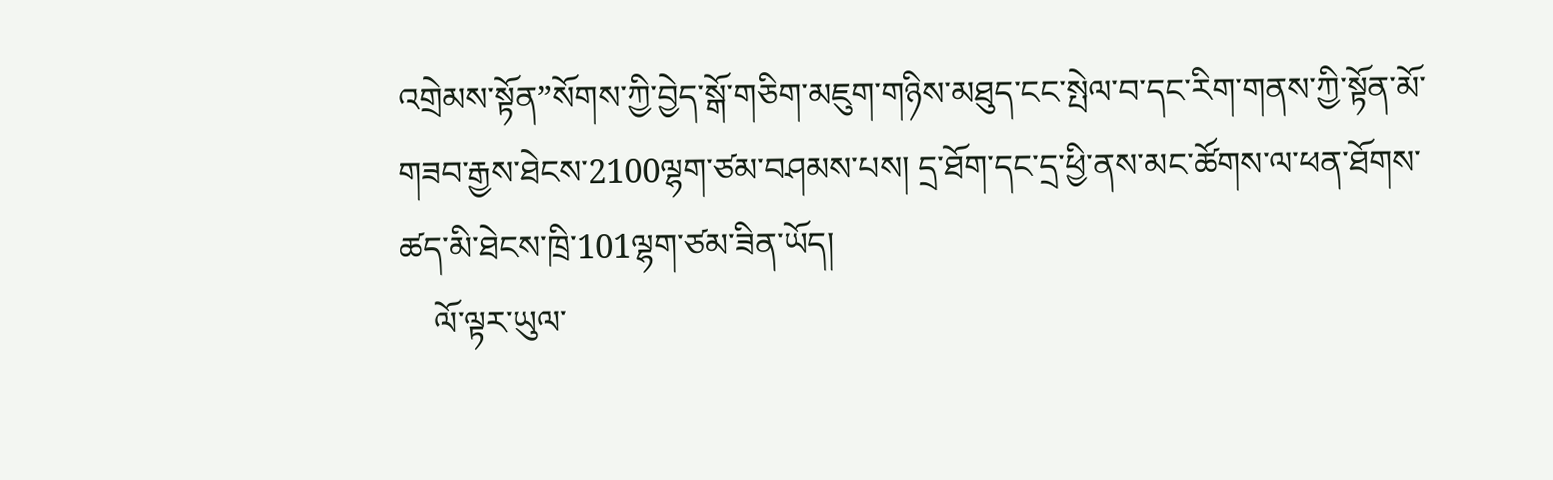འགྲེམས་སྟོན”སོགས་ཀྱི་བྱེད་སྒོ་གཅིག་མཇུག་གཉིས་མཐུད་ངང་སྤེལ་བ་དང་རིག་གནས་ཀྱི་སྟོན་མོ་གཟབ་རྒྱས་ཐེངས་2100ལྷག་ཙམ་བཤམས་པས། དྲ་ཐོག་དང་དྲ་ཕྱི་ནས་མང་ཚོགས་ལ་ཕན་ཐོགས་ཚད་མི་ཐེངས་ཁྲི་101ལྷག་ཙམ་ཟིན་ཡོད།
    ལོ་ལྟར་ཡུལ་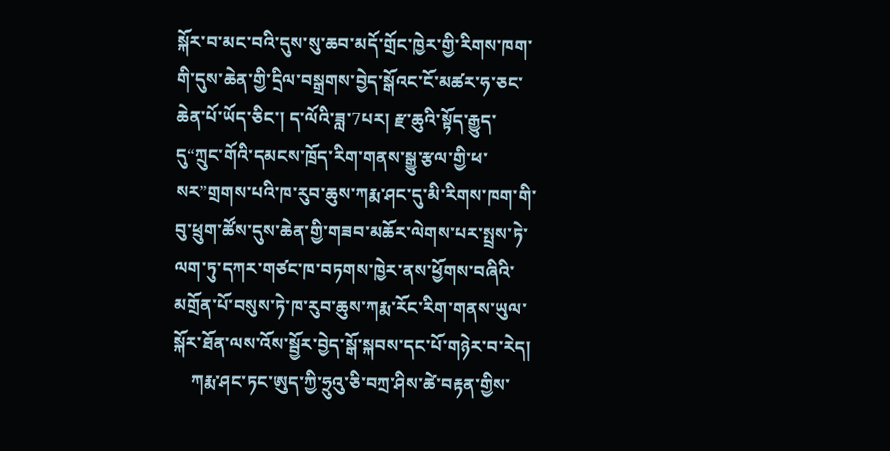སྐོར་བ་མང་བའི་དུས་སུ་ཆབ་མདོ་གྲོང་ཁྱེར་གྱི་རིགས་ཁག་གི་དུས་ཆེན་གྱི་དྲིལ་བསྒྲགས་བྱེད་སྒོའང་ངོ་མཚར་ཧ་ཅང་ཆེན་པོ་ཡོད་ཅིང་། ད་ལོའི་ཟླ་7པར། རྫ་ཆུའི་སྟོད་རྒྱུད་དུ“ཀྲུང་གོའི་དམངས་ཁྲོད་རིག་གནས་སྒྱུ་རྩལ་གྱི་ཕ་སར”གྲགས་པའི་ཁ་རུབ་ཆུས་ཀརྨ་ཤང་དུ་མི་རིགས་ཁག་གི་བུ་ཕྲུག་ཚོས་དུས་ཆེན་གྱི་གཟབ་མཆོར་ལེགས་པར་སྤྲས་ཏེ་ལག་ཏུ་དཀར་གཙང་ཁ་བཏགས་ཁྱེར་ནས་ཕྱོགས་བཞིའི་མགྲོན་པོ་བསུས་ཏེ་ཁ་རུབ་ཆུས་ཀརྨ་རོང་རིག་གནས་ཡུལ་སྐོར་ཐོན་ལས་འོས་སྦྱོར་བྱེད་སྒོ་སྐབས་དང་པོ་གཉེར་བ་རེད།
    ཀརྨ་ཤང་ཏང་ཨུད་ཀྱི་ཧྲུའུ་ཅི་བཀྲ་ཤིས་ཚེ་བརྟན་གྱིས་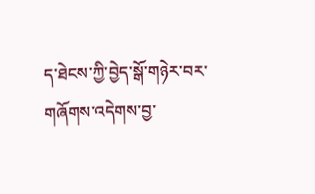ད་ཐེངས་ཀྱི་བྱེད་སྒོ་གཉེར་བར་གཞོགས་འདེགས་བྱ་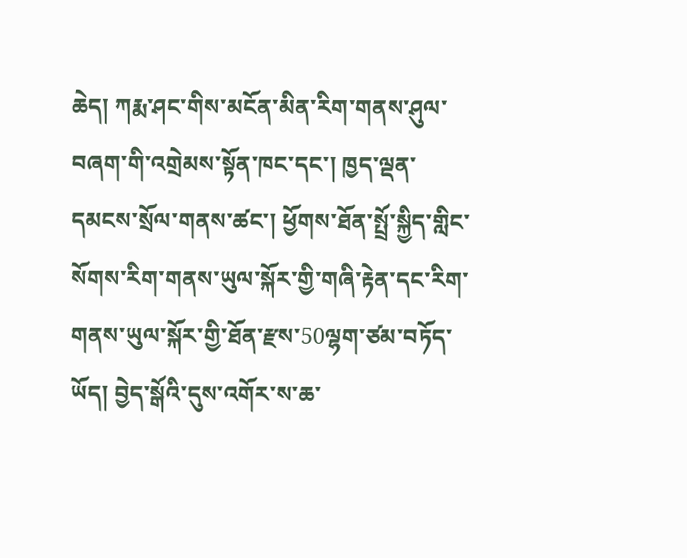ཆེད། ཀརྨ་ཤང་གིས་མངོན་མིན་རིག་གནས་ཤུལ་བཞག་གི་འགྲེམས་སྟོན་ཁང་དང་། ཁྱད་ལྡན་དམངས་སྲོལ་གནས་ཚང་། ཕྱོགས་ཐོན་སྤྲོ་སྐྱིད་གླིང་སོགས་རིག་གནས་ཡུལ་སྐོར་གྱི་གཞི་རྟེན་དང་རིག་གནས་ཡུལ་སྐོར་གྱི་ཐོན་རྫས་50ལྷག་ཙམ་བཏོད་ཡོད། བྱེད་སྒོའི་དུས་འགོར་ས་ཆ་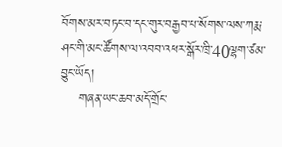བོགས་མར་བཏང་བ་དང་གུར་བརྒྱབ་པ་སོགས་ལས་ཀརྨ་ཤང་གི་མང་ཚོགས་ལ་འབབ་འཕར་སྒོར་ཁྲི་40ལྷག་ཙམ་བྱུང་ཡོད།
    གཞན་ཡང་ཆབ་མདོ་གྲོང་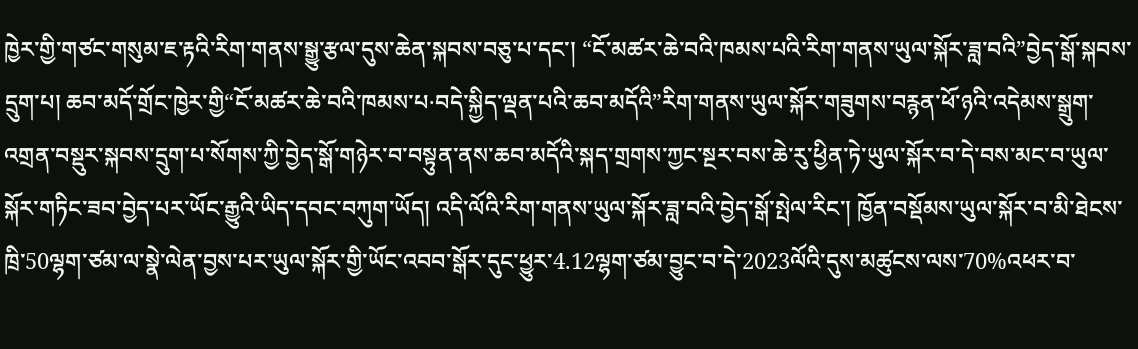ཁྱེར་གྱི་གཙང་གསུམ་ཇ་རྟའི་རིག་གནས་སྒྱུ་རྩལ་དུས་ཆེན་སྐབས་བཅུ་པ་དང་། “ངོ་མཚར་ཆེ་བའི་ཁམས་པའི་རིག་གནས་ཡུལ་སྐོར་ཟླ་བའི”བྱེད་སྒོ་སྐབས་དྲུག་པ། ཆབ་མདོ་གྲོང་ཁྱེར་གྱི“ངོ་མཚར་ཆེ་བའི་ཁམས་པ·བདེ་སྐྱིད་ལྡན་པའི་ཆབ་མདོའི”རིག་གནས་ཡུལ་སྐོར་གཟུགས་བརྙན་ཕོ་ཉའི་འདེམས་སྒྲུག་འགྲན་བསྡུར་སྐབས་དྲུག་པ་སོགས་ཀྱི་བྱེད་སྒོ་གཉེར་བ་བསྟུན་ནས་ཆབ་མདོའི་སྐད་གྲགས་ཀྱང་སྔར་བས་ཆེ་རུ་ཕྱིན་ཏེ་ཡུལ་སྐོར་བ་དེ་བས་མང་བ་ཡུལ་སྐོར་གཏིང་ཟབ་བྱེད་པར་ཡོང་རྒྱུའི་ཡིད་དབང་བཀུག་ཡོད། འདི་ལོའི་རིག་གནས་ཡུལ་སྐོར་ཟླ་བའི་བྱེད་སྒོ་སྤེལ་རིང་། ཁྱོན་བསྡོམས་ཡུལ་སྐོར་བ་མི་ཐེངས་ཁྲི་50ལྷག་ཙམ་ལ་སྣེ་ལེན་བྱས་པར་ཡུལ་སྐོར་གྱི་ཡོང་འབབ་སྒོར་དུང་ཕྱུར་4.12ལྷག་ཙམ་བྱུང་བ་དེ་2023ལོའི་དུས་མཚུངས་ལས་70%འཕར་བ་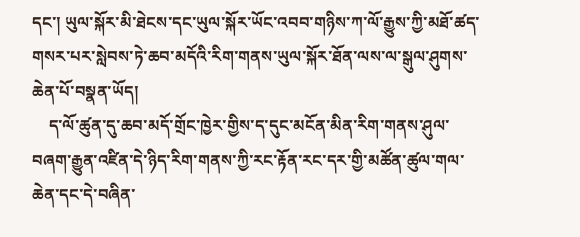དང་། ཡུལ་སྐོར་མི་ཐེངས་དང་ཡུལ་སྐོར་ཡོང་འབབ་གཉིས་ཀ་ལོ་རྒྱུས་ཀྱི་མཐོ་ཚད་གསར་པར་སླེབས་ཏེ་ཆབ་མདོའི་རིག་གནས་ཡུལ་སྐོར་ཐོན་ལས་ལ་སྒུལ་ཤུགས་ཆེན་པོ་བསྣན་ཡོད།
    ད་ལོ་ཚུན་དུ་ཆབ་མདོ་གྲོང་ཁྱེར་གྱིས་ད་དུང་མངོན་མིན་རིག་གནས་ཤུལ་བཞག་རྒྱུན་འཛིན་དེ་ཉིད་རིག་གནས་ཀྱི་རང་རྟོན་རང་དར་གྱི་མཚོན་ཚུལ་གལ་ཆེན་དང་དེ་བཞིན་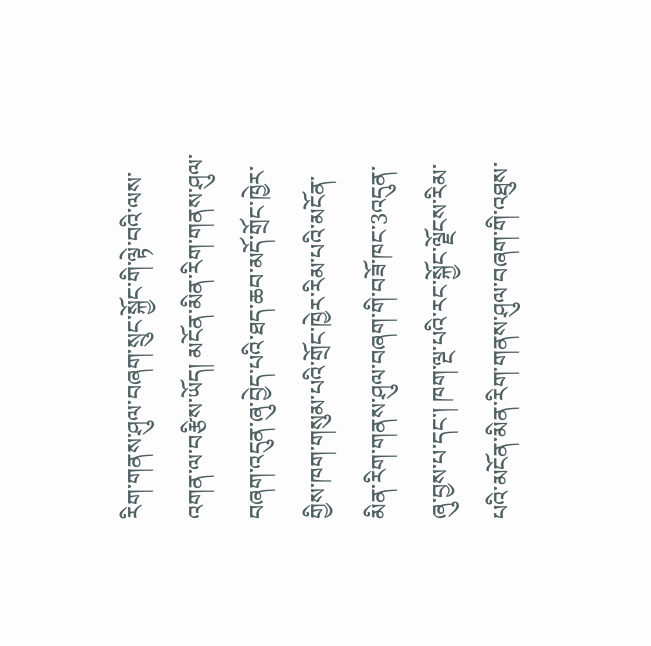རིག་གནས་ཤུལ་བཞག་སྲུང་སྐྱོང་གི་ལྟེ་བའི་ལས་འགན་ལ་བརྩིས་ཡོད། མངོན་མིན་རིག་གནས་ཤུལ་བཞག་འདུན་ཞུ་བྱེད་པའི་ཐད་ཆབ་མདོ་གྲོང་ཁྱེར་གྱིས་ཁག་གསུམ་པའི་གྲོང་ཁྱེར་རིམ་པའི་མངོན་མིན་རིག་གནས་ཤུལ་བཞག་གི་བཟོ་ཁང་3འདུན་ཞུ་བྱས་པ་དང་། ཁག་ལྔ་པའི་རང་སྐྱོང་ལྗོངས་རིམ་པའི་མངོན་མིན་རིག་གནས་ཤུལ་བཞག་གི་འཐུས་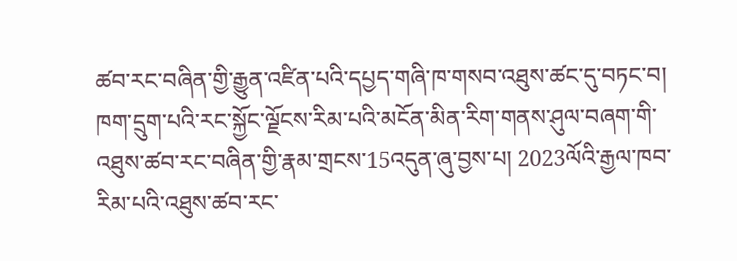ཚབ་རང་བཞིན་གྱི་རྒྱུན་འཛིན་པའི་དཔྱད་གཞི་ཁ་གསབ་འཐུས་ཚང་དུ་བཏང་བ། ཁག་དྲུག་པའི་རང་སྐྱོང་ལྗོངས་རིམ་པའི་མངོན་མིན་རིག་གནས་ཤུལ་བཞག་གི་འཐུས་ཚབ་རང་བཞིན་གྱི་རྣམ་གྲངས་15འདུན་ཞུ་བྱས་པ། 2023ལོའི་རྒྱལ་ཁབ་རིམ་པའི་འཐུས་ཚབ་རང་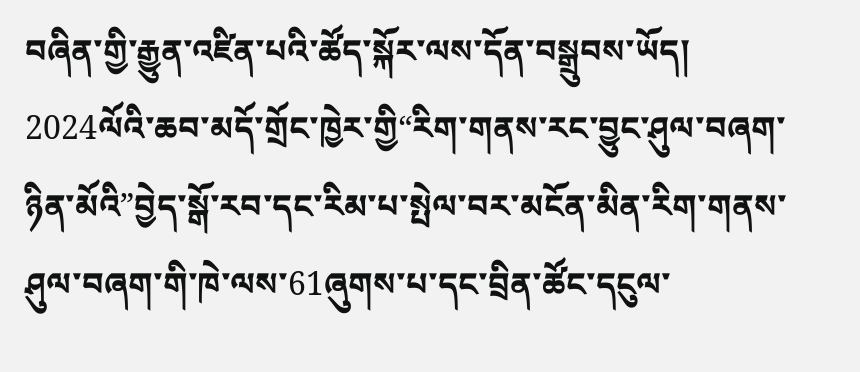བཞིན་གྱི་རྒྱུན་འཛིན་པའི་ཚོད་སྐོར་ལས་དོན་བསྒྲུབས་ཡོད། 2024ལོའི་ཆབ་མདོ་གྲོང་ཁྱེར་གྱི“རིག་གནས་རང་བྱུང་ཤུལ་བཞག་ཉིན་མོའི”བྱེད་སྒོ་རབ་དང་རིམ་པ་སྤེལ་བར་མངོན་མིན་རིག་གནས་ཤུལ་བཞག་གི་ཁེ་ལས་61ཞུགས་པ་དང་བྲིན་ཚོང་དངུལ་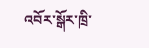འབོར་སྒོར་ཁྲི་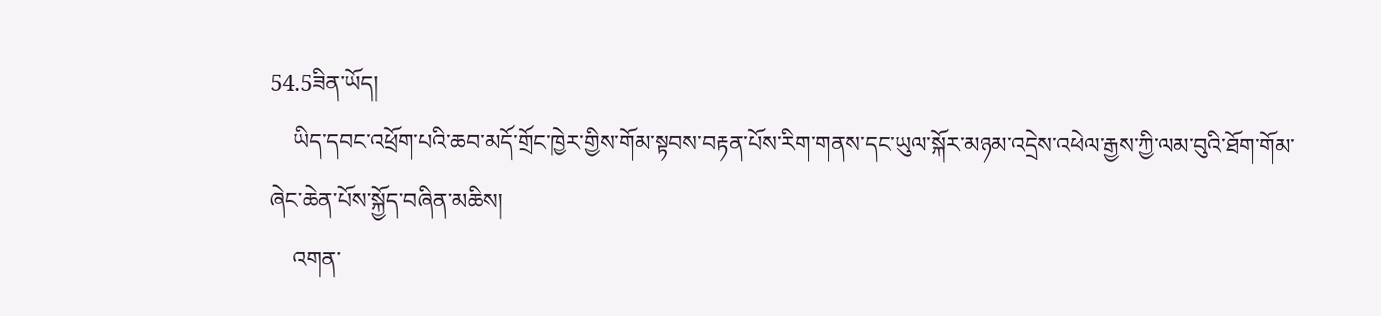54.5ཟིན་ཡོད།
    ཡིད་དབང་འཕྲོག་པའི་ཆབ་མདོ་གྲོང་ཁྱེར་གྱིས་གོམ་སྟབས་བརྟན་པོས་རིག་གནས་དང་ཡུལ་སྐོར་མཉམ་འདྲེས་འཕེལ་རྒྱས་ཀྱི་ལམ་བུའི་ཐོག་གོམ་ཞེང་ཆེན་པོས་སྐྱོད་བཞིན་མཆིས།
    འགན་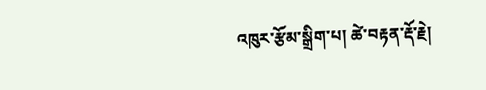འཁུར་རྩོམ་སྒྲིག་པ། ཚེ་བརྟན་རྡོ་རྗེ།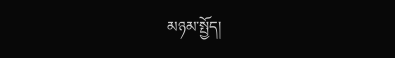མཉམ་སྤྱོད།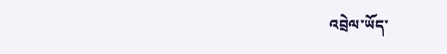འབྲེལ་ཡོད་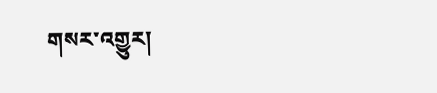གསར་འགྱུར།